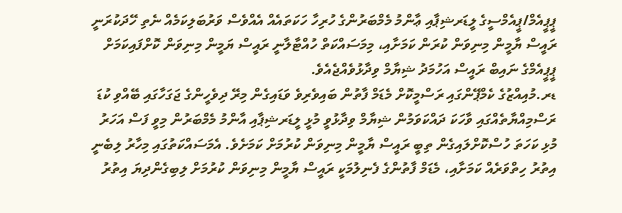ޕީޕީއެމް/ޕީއެމްސީގެ ލީޑަރޝިޕާއި ޢާންމު މެމްބަރުންގެ ހުރިހާ ހަކަތައެއް އެއްވެސް ވަރުބަލިކަމެއް ނެތި ހޭދަކުރަނީ ރައީސް ޔާމީން މިނިވަން ކުރަން ކަމަށާއި، މިމަސައްކަތް ހުއްޓާލާނީ ރައީސް ޔަމީން މިނިވަން ކޮށްފައިކަމަށް ޕީޕީއެމްގެ ނައިބް ރައީސް އަހުމަދު ޝިޔާމް ވިދާޅުވެއްޖެއެވެ.
ޑރ.މުއިއްޒުގެ ކެމްޕޭންގައި ރަސްމީކޮށް މެޑަމް ފާތުން ބައިވެރިވެ ވަޑައިގެން މިރޭ ދިވެހީންގެ ޖަގަހާގައި ބޭއްވި ކުޑަ ރަސްމިއްޔާތެއްގައި ވާހަކަ ދައްކަވަމުން ޝިޔާމް ވިދާޅުވީ މުޅީ ލީޑަރޝިޕާއި އާންމު މެމްބަރުން މިވީ ފަސް އަހަރު މުޅި ކަހަތަ ހުސްކޮށްލައިގެން ތިބީ ރައީސް ޔާމީން މިނިވަން ކުރުމަށް ކަމަށެވެ. އެމަސައްކަތުގައި މިހާރު ލިބެނީ އިތުރު ހިތްވަރެއް ކަމަށާއި، މެޑަމް ފާތުންގެ ފެނިލުމަކީ ރައީސް ޔާމީން މިނިވަން ކުރުމަށް ލިބިގެންދިޔަ އިތުރު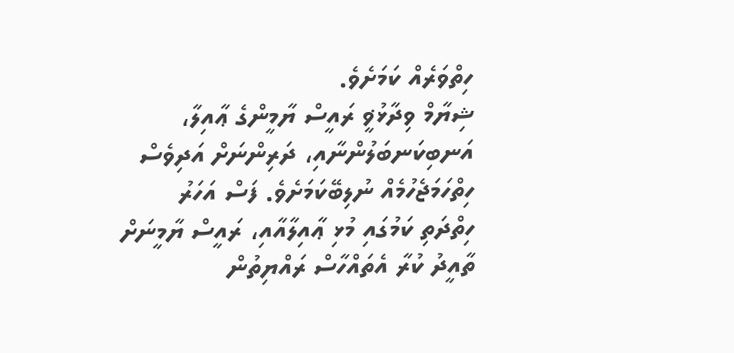ހިތްވަރެއް ކަމަށެވެ.
ޝިޔާމް ވިދާޅުޥީ ރައީސް ޔާމީންގެ ޢާއިލާ، އަނބިކަނބަލުންނާއި، ދަރިންނަށް އަދިވެސް ހިތްހަމަޖެހުމެއް ނުލިބޭކަމަށެވެ. ފަސް އަހަރު ހިތްދަތި ކަމުގައި މުޅި ޢާއިލާއާއި، ރައީސް ޔާމީނަށް ތާއީދު ކުރާ އެތައްހާސް ރައްޔިތުން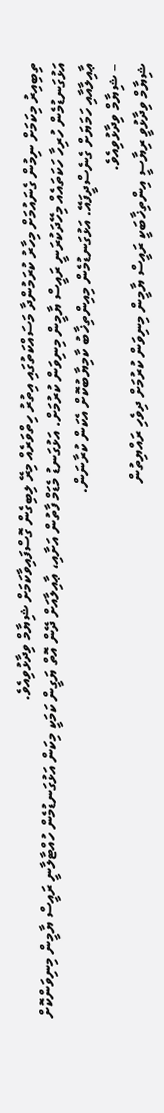ތިބިއިރު މިކަމަށް ނިމުން ގެނައުމަށް މިހާރު ކުރަމުންދާ މަސައްކަތުގައި އިތުރު ހިތްވަރެއް މިރޭ ލިބިގެން ގޮސްފައިވާކަމަށް ޝިޔާމް ވިދާޅުވިއެވެ.
އަޅުގަނޑުމެން ހުރިހާ ހަކަތައެއް މިހޭދަކުރަނީ ރައީސް ޔާމީން މިނިވަން ކުރުމަށް. އަޅުގަނޑު މެޑަމް ފާތުން އަށާއި، ޢާއިލާއަށް ދޭން އޮތް ޔަގީން ކަމަކީ މިކަން އަޅުގަނޑުމެން ހުއްޓާލާނީ ރައީސް ޔާމީން މިނިވަންކޮށް ޢާއިލާއާއި ހަމަޔަށް ގެނެސްދީފައޭ. އަޅުގަނޑުމެން މިއިންތިޚާބު ކާމިޔާބުކޮށް އެކަން ކުރާނަން.
– ޝިޔާމް ވިދާޅުވިއެވެ.
ޝިޔާމް ވިދާޅުވީ ރިޔާސީ އިންތިޚާބަކީ ރައީސް ޔާމީން މިނިވަން ކުރުމަށް ދިވެހި ރައްޔިތުން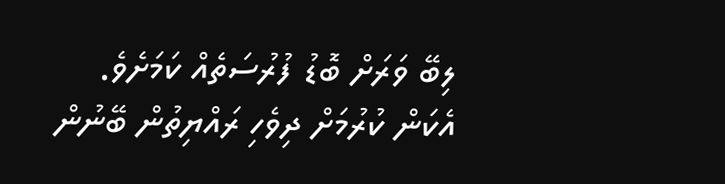ލިބޭ ވަރަށް ބޮޑު ފުރުސަތެއް ކަމަށެވެ. އެކަން ކުރުމަށް ދިވެހި ރައްޔިތުން ބޭނުން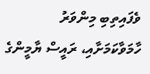ވެފައިތިބި މިންވަރު ހާމަވާކަމަށާއި، ރައީސް ޔާމީންގެ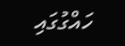ހައްގުގައި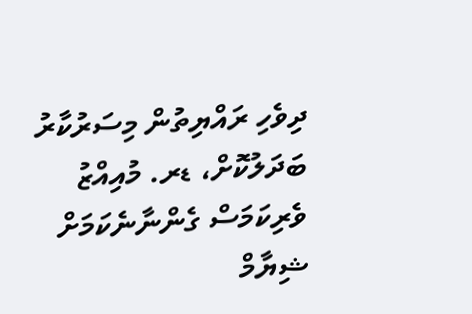ދިވެހި ރައްޔިތުން މިސަރުކާރު ބަދަލުކޮށް، ޑރ. މުއިއްޒު ވެރިކަމަސް ގެންނާނެކަމަށް ޝިޔާމް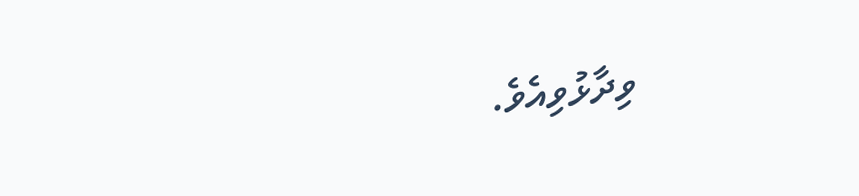ވިދާޅުވިއެވެ.